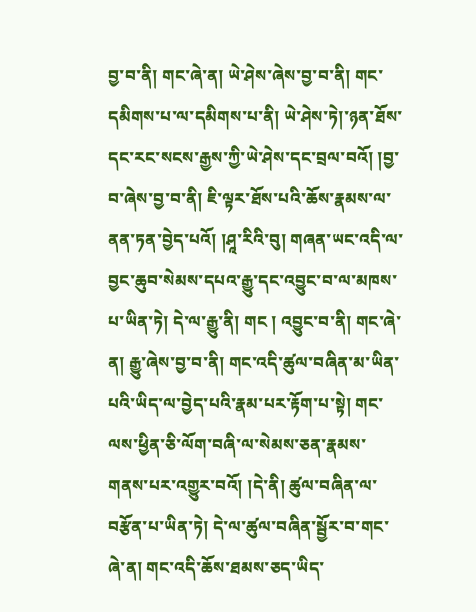བྱ་བ་ནི། གང་ཞེ་ན། ཡེ་ཤེས་ཞེས་བྱ་བ་ནི། གང་དམིགས་པ་ལ་དམིགས་པ་ནི། ཡེ་ཤེས་ཏེ།་ཉན་ཐོས་དང་རང་སངས་རྒྱས་ཀྱི་ཡེ་ཤེས་དང་བྲལ་བའོ། །བྱ་བ་ཞེས་བྱ་བ་ནི། ཇི་ལྟར་ཐོས་པའི་ཆོས་རྣམས་ལ་ནན་ཏན་བྱེད་པའོ། །ཤཱ་རིའི་བུ། གཞན་ཡང་འདི་ལ་བྱང་ཆུབ་སེམས་དཔའ་རྒྱུ་དང་འབྱུང་བ་ལ་མཁས་པ་ཡིན་ཏེ། དེ་ལ་རྒྱུ་ནི། གང ། འབྱུང་བ་ནི། གང་ཞེ་ན། རྒྱུ་ཞེས་བྱ་བ་ནི། གང་འདི་ཚུལ་བཞིན་མ་ཡིན་པའི་ཡིད་ལ་བྱེད་པའི་རྣམ་པར་རྟོག་པ་སྟེ། གང་ལས་ཕྱིན་ཅི་ལོག་བཞི་ལ་སེམས་ཅན་རྣམས་གནས་པར་འགྱུར་བའོ། །དེ་ནི། ཚུལ་བཞིན་ལ་བརྩོན་པ་ཡིན་ཏེ། དེ་ལ་ཚུལ་བཞིན་སྦྱོར་བ་གང་ཞེ་ན། གང་འདི་ཆོས་ཐམས་ཅད་ཡིད་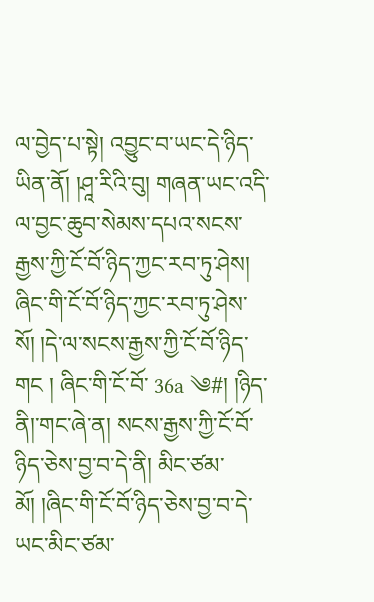ལ་བྱེད་པ་སྟེ། འབྱུང་བ་ཡང་དེ་ཉིད་ཡིན་ནོ། །ཤཱ་རིའི་བུ། གཞན་ཡང་འདི་ལ་བྱང་ཆུབ་སེམས་དཔའ་སངས་རྒྱས་ཀྱི་ངོ་བོ་ཉིད་ཀྱང་རབ་ཏུ་ཤེས། ཞིང་གི་ངོ་བོ་ཉིད་ཀྱང་རབ་ཏུ་ཤེས་སོ། །དེ་ལ་སངས་རྒྱས་ཀྱི་ངོ་བོ་ཉིད་གང ། ཞིང་གི་ངོ་བོ་ 36a ༄#། །ཉིད་ནི།་གང་ཞེ་ན། སངས་རྒྱས་ཀྱི་ངོ་བོ་ཉིད་ཅེས་བྱ་བ་དེ་ནི། མིང་ཙམ་མོ། །ཞིང་གི་ངོ་བོ་ཉིད་ཅེས་བྱ་བ་དེ་ཡང་མིང་ཙམ་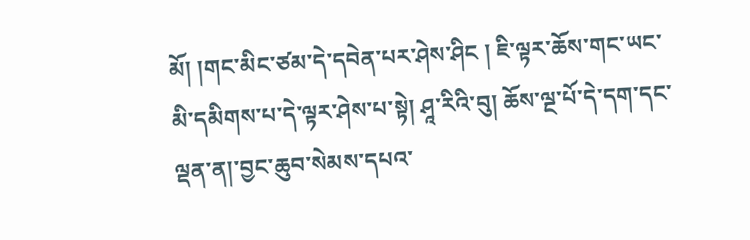མོ། །གང་མིང་ཙམ་དེ་དབེན་པར་ཤེས་ཤིང ། ཇི་ལྟར་ཆོས་གང་ཡང་མི་དམིགས་པ་དེ་ལྟར་ཤེས་པ་སྟེ། ཤཱ་རིའི་བུ། ཆོས་ལྔ་པོ་དེ་དག་དང་ལྡན་ན།་བྱང་ཆུབ་སེམས་དཔའ་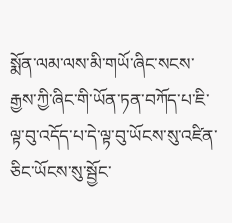སྨོན་ལམ་ལས་མི་གཡོ་ཞིང་སངས་རྒྱས་ཀྱི་ཞིང་གི་ཡོན་ཏན་བཀོད་པ་ཇི་ལྟ་བུ་འདོད་པ་དེ་ལྟ་བུ་ཡོངས་སུ་འཛིན་ཅིང་ཡོངས་སུ་སྦྱོང་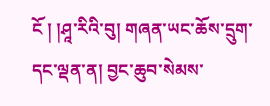ངོ ། །ཤཱ་རིའི་བུ། གཞན་ཡང་ཆོས་དྲུག་དང་ལྡན་ན། བྱང་ཆུབ་སེམས་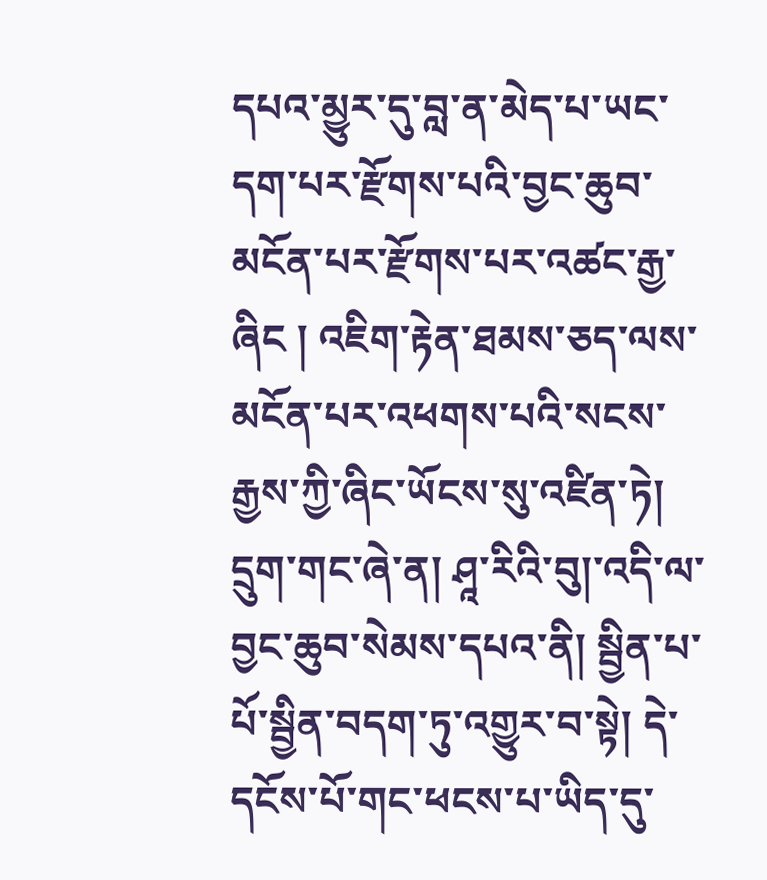དཔའ་མྱུར་དུ་བླ་ན་མེད་པ་ཡང་དག་པར་རྫོགས་པའི་བྱང་ཆུབ་མངོན་པར་རྫོགས་པར་འཚང་རྒྱ་ཞིང ། འཇིག་རྟེན་ཐམས་ཅད་ལས་མངོན་པར་འཕགས་པའི་སངས་རྒྱས་ཀྱི་ཞིང་ཡོངས་སུ་འཛིན་ཏེ། དྲུག་གང་ཞེ་ན། ཤཱ་རིའི་བུ།་འདི་ལ་བྱང་ཆུབ་སེམས་དཔའ་ནི། སྦྱིན་པ་པོ་སྦྱིན་བདག་ཏུ་འགྱུར་བ་སྟེ། དེ་དངོས་པོ་གང་ཕངས་པ་ཡིད་དུ་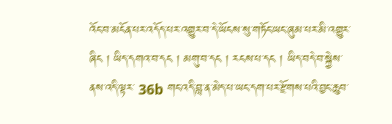འོང་བ་མངོན་པར་འདོད་པར་འགྱུར་བ་དེ་ཡོངས་སུ་གཏོང་ཡང་ཞུམ་པར་མི་འགྱུར་ཞིང ། ཡིད་དགའ་བ་དང ། མགུ་བ་དང ། རངས་པ་དང ། ཡིད་བདེ་བ་སྐྱེས་ནས་འདི་ལྟར་ 36b གང་འདི་བླ་ན་མེད་པ་ཡང་དག་པར་རྫོགས་པའི་བྱང་ཆུབ་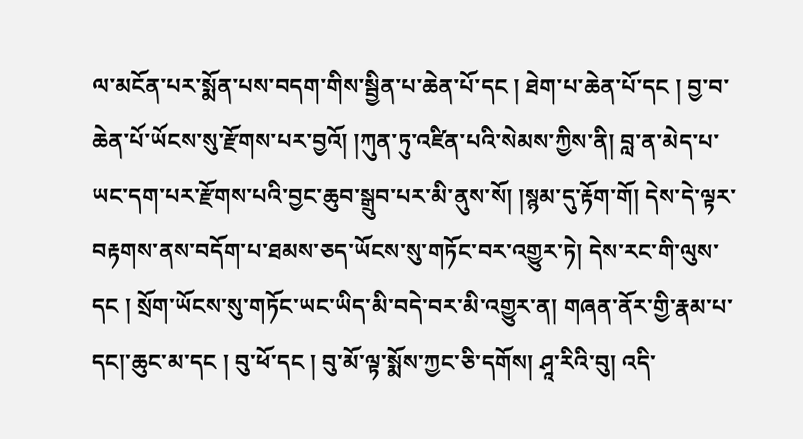ལ་མངོན་པར་སྨོན་པས་བདག་གིས་སྦྱིན་པ་ཆེན་པོ་དང ། ཐེག་པ་ཆེན་པོ་དང ། བྱ་བ་ཆེན་པོ་ཡོངས་སུ་རྫོགས་པར་བྱའོ། །ཀུན་ཏུ་འཛིན་པའི་སེམས་ཀྱིས་ནི། བླ་ན་མེད་པ་ཡང་དག་པར་རྫོགས་པའི་བྱང་ཆུབ་སྒྲུབ་པར་མི་ནུས་སོ། །སྙམ་དུ་རྟོག་གོ། དེས་དེ་ལྟར་བརྟགས་ནས་བདོག་པ་ཐམས་ཅད་ཡོངས་སུ་གཏོང་བར་འགྱུར་ཏེ། དེས་རང་གི་ལུས་དང ། སྲོག་ཡོངས་སུ་གཏོང་ཡང་ཡིད་མི་བདེ་བར་མི་འགྱུར་ན། གཞན་ནོར་གྱི་རྣམ་པ་དང།་ཆུང་མ་དང ། བུ་ཕོ་དང ། བུ་མོ་ལྟ་སྨོས་ཀྱང་ཅི་དགོས། ཤཱ་རིའི་བུ། འདི་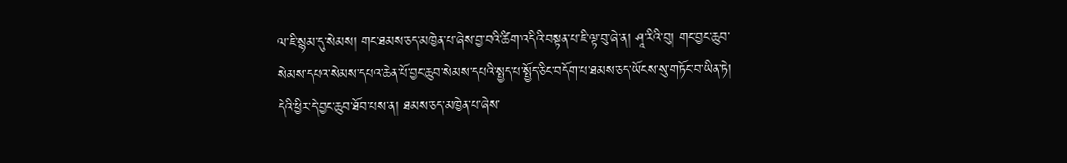ལ་ཇི་སྙམ་དུ་སེམས། གང་ཐམས་ཅད་མཁྱེན་པ་ཞེས་བྱ་བའི་ཚིག་འདིའི་བསྟན་པ་ཇི་ལྟ་བུ་ཞེ་ན། ཤཱ་རིའི་བུ། གང་བྱང་ཆུབ་སེམས་དཔའ་སེམས་དཔའ་ཆེན་པོ་བྱང་ཆུབ་སེམས་དཔའི་སྤྱད་པ་སྤྱོད་ཅིང་བདོག་པ་ཐམས་ཅད་ཡོངས་སུ་གཏོང་བ་ཡིན་ཏེ། དེའི་ཕྱིར་དེ་བྱང་ཆུབ་ཐོབ་པས་ན། ཐམས་ཅད་མཁྱེན་པ་ཞེས་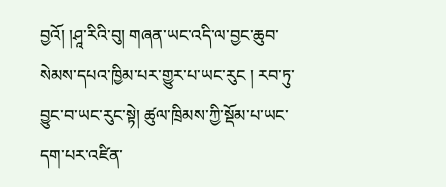བྱའོ། །ཤཱ་རིའི་བུ། གཞན་ཡང་འདི་ལ་བྱང་ཆུབ་སེམས་དཔའ་ཁྱིམ་པར་གྱུར་པ་ཡང་རུང ། རབ་ཏུ་བྱུང་བ་ཡང་རུང་སྟེ། ཚུལ་ཁྲིམས་ཀྱི་སྡོམ་པ་ཡང་དག་པར་འཛིན་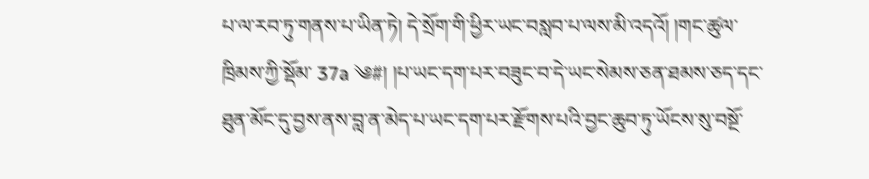པ་ལ་རབ་ཏུ་གནས་པ་ཡིན་ཏེ། དེ་སྲོག་གི་ཕྱིར་ཡང་བསླབ་པ་ལས་མི་འདའོ། །གང་ཚུལ་ཁྲིམས་ཀྱི་སྡོམ་ 37a ༄#། །པ་ཡང་དག་པར་བཟུང་བ་དེ་ཡང་སེམས་ཅན་ཐམས་ཅད་དང་ཐུན་མོང་དུ་བྱས་ནས་བླ་ན་མེད་པ་ཡང་དག་པར་རྫོགས་པའི་བྱང་ཆུབ་ཏུ་ཡོངས་སུ་བསྔོ་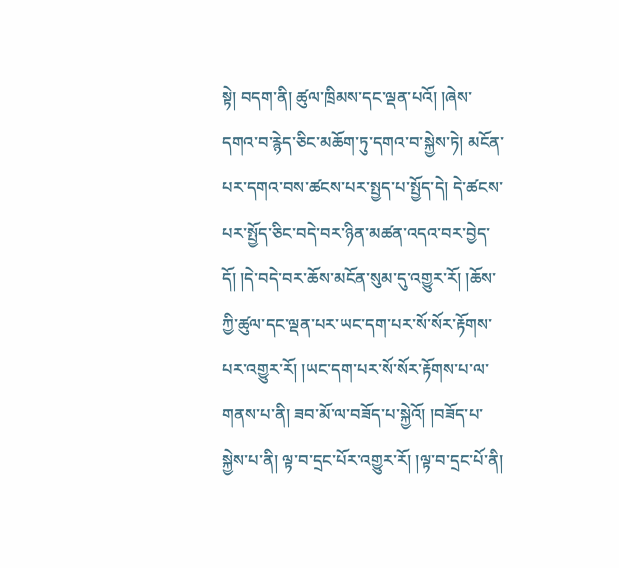སྟེ། བདག་ནི། ཚུལ་ཁྲིམས་དང་ལྡན་པའོ། །ཞེས་དགའ་བ་རྙེད་ཅིང་མཆོག་ཏུ་དགའ་བ་སྐྱེས་ཏེ། མངོན་པར་དགའ་བས་ཚངས་པར་སྤྱད་པ་སྤྱོད་དེ། དེ་ཚངས་པར་སྤྱོད་ཅིང་བདེ་བར་ཉིན་མཚན་འདའ་བར་བྱེད་དོ། །དེ་བདེ་བར་ཆོས་མངོན་སུམ་དུ་འགྱུར་རོ། །ཆོས་ཀྱི་ཚུལ་དང་ལྡན་པར་ཡང་དག་པར་སོ་སོར་རྟོགས་པར་འགྱུར་རོ། །ཡང་དག་པར་སོ་སོར་རྟོགས་པ་ལ་གནས་པ་ནི། ཟབ་མོ་ལ་བཟོད་པ་སྐྱེའོ། །བཟོད་པ་སྐྱེས་པ་ནི། ལྟ་བ་དྲང་པོར་འགྱུར་རོ། །ལྟ་བ་དྲང་པོ་ནི།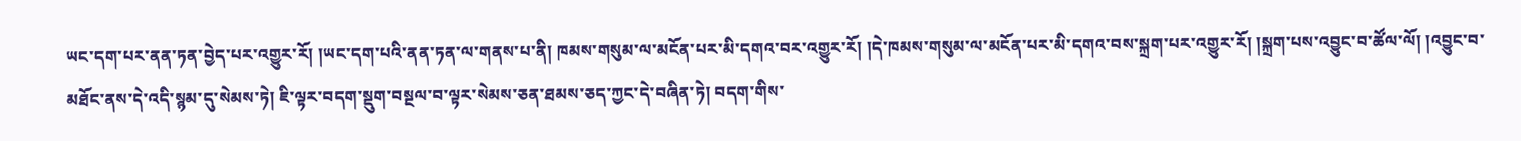ཡང་དག་པར་ནན་ཏན་བྱེད་པར་འགྱུར་རོ། །ཡང་དག་པའི་ནན་ཏན་ལ་གནས་པ་ནི། ཁམས་གསུམ་ལ་མངོན་པར་མི་དགའ་བར་འགྱུར་རོ། །དེ་ཁམས་གསུམ་ལ་མངོན་པར་མི་དགའ་བས་སྐྲག་པར་འགྱུར་རོ། །སྐྲག་པས་འབྱུང་བ་ཚོལ་ལོ། །འབྱུང་བ་མཐོང་ནས་དེ་འདི་སྙམ་དུ་སེམས་ཏེ། ཇི་ལྟར་བདག་སྡུག་བསྔལ་བ་ལྟར་སེམས་ཅན་ཐམས་ཅད་ཀྱང་དེ་བཞིན་ཏེ། བདག་གིས་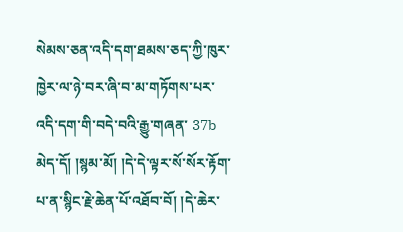སེམས་ཅན་འདི་དག་ཐམས་ཅད་ཀྱི་ཁུར་ཁྱེར་ལ་ཉེ་བར་ཞི་བ་མ་གཏོགས་པར་འདི་དག་གི་བདེ་བའི་རྒྱུ་གཞན་ 37b མེད་དོ། །སྙམ་མོ། །དེ་དེ་ལྟར་སོ་སོར་རྟོག་པ་ན་སྙིང་རྗེ་ཆེན་པོ་འཐོབ་བོ། །དེ་ཆེར་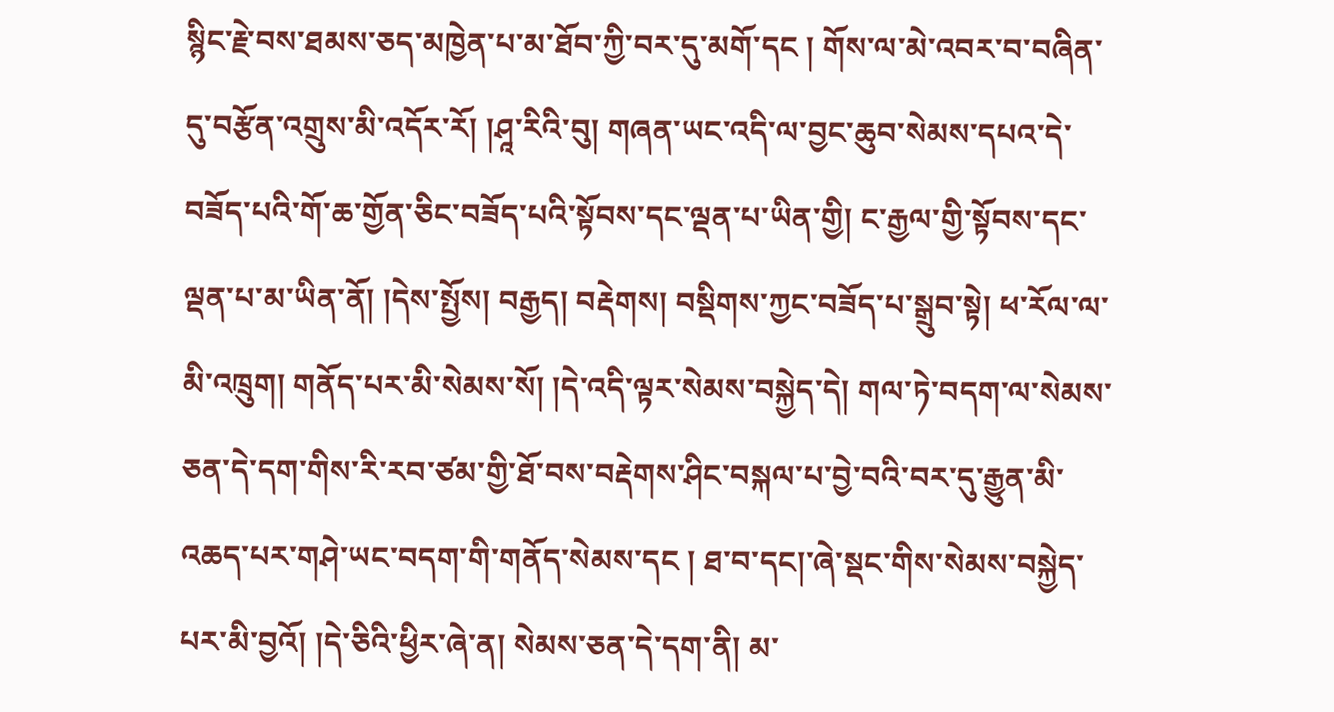སྙིང་རྗེ་བས་ཐམས་ཅད་མཁྱེན་པ་མ་ཐོབ་ཀྱི་བར་དུ་མགོ་དང ། གོས་ལ་མེ་འབར་བ་བཞིན་དུ་བརྩོན་འགྲུས་མི་འདོར་རོ། །ཤཱ་རིའི་བུ། གཞན་ཡང་འདི་ལ་བྱང་ཆུབ་སེམས་དཔའ་དེ་བཟོད་པའི་གོ་ཆ་གྱོན་ཅིང་བཟོད་པའི་སྟོབས་དང་ལྡན་པ་ཡིན་གྱི། ང་རྒྱལ་གྱི་སྟོབས་དང་ལྡན་པ་མ་ཡིན་ནོ། །དེས་སྤྱོས། བརྒྱད། བརྡེགས། བསྡིགས་ཀྱང་བཟོད་པ་སྒྲུབ་སྟེ། ཕ་རོལ་ལ་མི་འཁྲུག། གནོད་པར་མི་སེམས་སོ། །དེ་འདི་ལྟར་སེམས་བསྐྱེད་དེ། གལ་ཏེ་བདག་ལ་སེམས་ཅན་དེ་དག་གིས་རི་རབ་ཙམ་གྱི་ཐོ་བས་བརྡེགས་ཤིང་བསྐལ་པ་བྱེ་བའི་བར་དུ་རྒྱུན་མི་འཆད་པར་གཤེ་ཡང་བདག་གི་གནོད་སེམས་དང ། ཐ་བ་དང།་ཞེ་སྡང་གིས་སེམས་བསྐྱེད་པར་མི་བྱའོ། །དེ་ཅིའི་ཕྱིར་ཞེ་ན། སེམས་ཅན་དེ་དག་ནི། མ་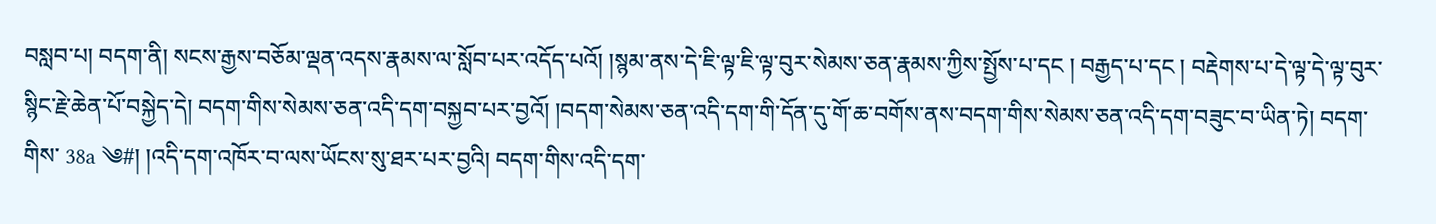བསླབ་པ། བདག་ནི། སངས་རྒྱས་བཅོམ་ལྡན་འདས་རྣམས་ལ་སློབ་པར་འདོད་པའོ། །སྙམ་ནས་དེ་ཇི་ལྟ་ཇི་ལྟ་བུར་སེམས་ཅན་རྣམས་ཀྱིས་སྤྱོས་པ་དང ། བརྒྱད་པ་དང ། བརྡེགས་པ་དེ་ལྟ་དེ་ལྟ་བུར་སྙིང་རྗེ་ཆེན་པོ་བསྐྱེད་དེ། བདག་གིས་སེམས་ཅན་འདི་དག་བསྐྱབ་པར་བྱའོ། །བདག་སེམས་ཅན་འདི་དག་གི་དོན་དུ་གོ་ཆ་བགོས་ནས་བདག་གིས་སེམས་ཅན་འདི་དག་བཟུང་བ་ཡིན་ཏེ། བདག་གིས་ 38a ༄#། །འདི་དག་འཁོར་བ་ལས་ཡོངས་སུ་ཐར་པར་བྱའི། བདག་གིས་འདི་དག་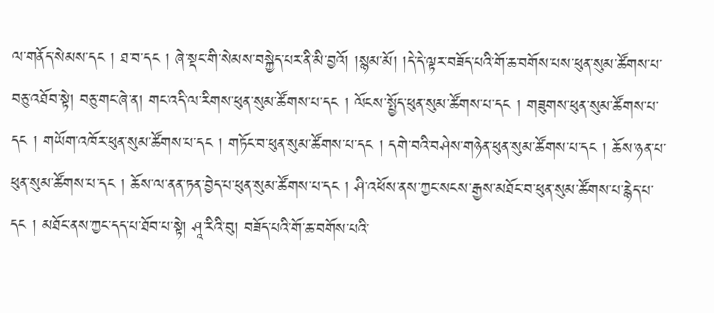ལ་གནོད་སེམས་དང ། ཐ་བ་དང ། ཞེ་སྡང་གི་སེམས་བསྐྱེད་པར་ནི་མི་བྱའོ། །སྙམ་མོ། །དེ་དེ་ལྟར་བཟོད་པའི་གོ་ཆ་བགོས་པས་ཕུན་སུམ་ཚོགས་པ་བཅུ་འཐོབ་སྟེ། བཅུ་གང་ཞེ་ན། གང་འདི་ལ་རིགས་ཕུན་སུམ་ཚོགས་པ་དང ། ལོངས་སྤྱོད་ཕུན་སུམ་ཚོགས་པ་དང ། གཟུགས་ཕུན་སུམ་ཚོགས་པ་དང ། གཡོག་འཁོར་ཕུན་སུམ་ཚོགས་པ་དང ། གཏོང་བ་ཕུན་སུམ་ཚོགས་པ་དང ། དགེ་བའི་བཤེས་གཉེན་ཕུན་སུམ་ཚོགས་པ་དང ། ཆོས་ཉན་པ་ཕུན་སུམ་ཚོགས་པ་དང ། ཆོས་ལ་ནན་ཏན་བྱེད་པ་ཕུན་སུམ་ཚོགས་པ་དང ། ཤི་འཕོས་ནས་ཀྱང་སངས་རྒྱས་མཐོང་བ་ཕུན་སུམ་ཚོགས་པ་རྙེད་པ་དང ། མཐོང་ནས་ཀྱང་དད་པ་ཐོབ་པ་སྟེ། ཤཱ་རིའི་བུ། བཟོད་པའི་གོ་ཆ་བགོས་པའི་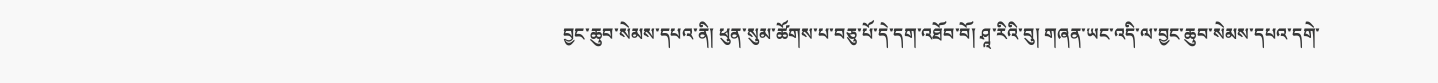བྱང་ཆུབ་སེམས་དཔའ་ནི། ཕུན་སུམ་ཚོགས་པ་བཅུ་པོ་དེ་དག་འཐོབ་བོ། ཤཱ་རིའི་བུ། གཞན་ཡང་འདི་ལ་བྱང་ཆུབ་སེམས་དཔའ་དགེ་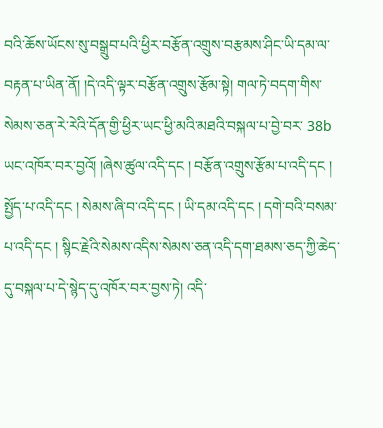བའི་ཆོས་ཡོངས་སུ་བསྒྲུབ་པའི་ཕྱིར་བརྩོན་འགྲུས་བརྩམས་ཤིང་ཡི་དམ་ལ་བརྟན་པ་ཡིན་ནོ། །དེ་འདི་ལྟར་བརྩོན་འགྲུས་རྩོམ་སྟེ། གལ་ཏེ་བདག་གིས་སེམས་ཅན་རེ་རེའི་དོན་གྱི་ཕྱིར་ཡང་ཕྱི་མའི་མཐའི་བསྐལ་པ་བྱེ་བར་ 38b ཡང་འཁོར་བར་བྱའོ། །ཞེས་ཚུལ་འདི་དང ། བརྩོན་འགྲུས་རྩོམ་པ་འདི་དང ། སྤྱོད་པ་འདི་དང ། སེམས་ཞི་བ་འདི་དང ། ཡི་དམ་འདི་དང ། དགེ་བའི་བསམ་པ་འདི་དང ། སྙིང་རྗེའི་སེམས་འདིས་སེམས་ཅན་འདི་དག་ཐམས་ཅད་ཀྱི་ཆེད་དུ་བསྐལ་པ་དེ་སྙེད་དུ་འཁོར་བར་བྱས་ཏེ། འདི་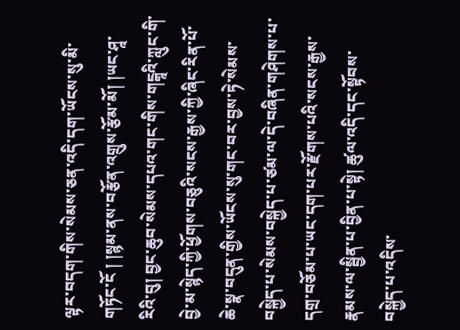ལྟར་བདག་གིས་སེམས་ཅན་འདི་དག་ཡོངས་སུ་མི་གཏོང་ངོ ། །སྙམ་ནས་བརྩོན་འགྲུས་རྩོམ་མོ། །ཡང་ཤཱ་རིའི་བུ། བྱང་ཆུབ་སེམས་དཔའ་གང་གིས་གངྒཱའི་ཀླུང་གི་བྱེ་མ་སྙེད་ཀྱི་ཕྱོགས་བཅུའི་སངས་རྒྱས་ཀྱི་ཞིང་རིན་པོ་ཆེ་སྣ་བདུན་གྱིས་ཡོངས་སུ་གང་བར་བྱས་ཏེ་སེམས་བསྐྱེད་པ་སེམས་བསྐྱེད་པ་ཙམ་ལ་དེ་བཞིན་གཤེགས་པ་དགྲ་བཅོམ་པ་ཡང་དག་པར་རྫོགས་པའི་སངས་རྒྱས་རྣམས་ལ་སྦྱིན་པ་བྱིན་པ་སྟེ། ཚུལ་འདི་དང་སྟོབས་བསྐྱེད་པ་འདིས་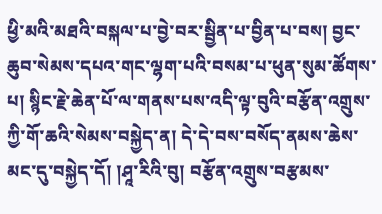ཕྱི་མའི་མཐའི་བསྐལ་པ་བྱེ་བར་སྦྱིན་པ་བྱིན་པ་བས། བྱང་ཆུབ་སེམས་དཔའ་གང་ལྷག་པའི་བསམ་པ་ཕུན་སུམ་ཚོགས་པ། སྙིང་རྗེ་ཆེན་པོ་ལ་གནས་པས་འདི་ལྟ་བུའི་བརྩོན་འགྲུས་ཀྱི་གོ་ཆའི་སེམས་བསྐྱེད་ན། དེ་དེ་བས་བསོད་ནམས་ཆེས་མང་དུ་བསྐྱེད་དོ། །ཤཱ་རིའི་བུ། བརྩོན་འགྲུས་བརྩམས་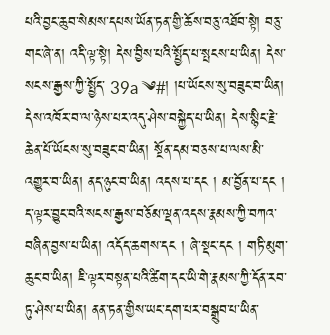པའི་བྱང་ཆུབ་སེམས་དཔས་ཡོན་ཏན་གྱི་ཆོས་བཅུ་འཐོབ་སྟེ། བཅུ་གང་ཞེ་ན། འདི་ལྟ་སྟེ། དེས་བྱིས་པའི་སྤྱོད་པ་སྤངས་པ་ཡིན། དེས་སངས་རྒྱས་ཀྱི་སྤྱོད་ 39a ༄#། །པ་ཡོངས་སུ་བཟུང་བ་ཡིན། དེས་འཁོར་བ་ལ་ཉེས་པར་འདུ་ཤེས་བསྐྱེད་པ་ཡིན། དེས་སྙིང་རྗེ་ཆེན་པོ་ཡོངས་སུ་བཟུང་བ་ཡིན། སྔོན་དམ་བཅས་པ་ལས་མི་འགྱུར་བ་ཡིན། ནད་ཉུང་བ་ཡིན། འདས་པ་དང ། མ་བྱོན་པ་དང ། ད་ལྟར་བྱུང་བའི་སངས་རྒྱས་བཅོམ་ལྡན་འདས་རྣམས་ཀྱི་བཀའ་བཞིན་བྱས་པ་ཡིན། འདོད་ཆགས་དང ། ཞེ་སྡང་དང ། གཏི་མུག་ཆུང་བ་ཡིན། ཇི་ལྟར་བསྟན་པའི་ཚིག་དང་ཡི་གེ་རྣམས་ཀྱི་དོན་རབ་ཏུ་ཤེས་པ་ཡིན། ནན་ཏན་གྱིས་ཡང་དག་པར་བསྒྲུབ་པ་ཡིན་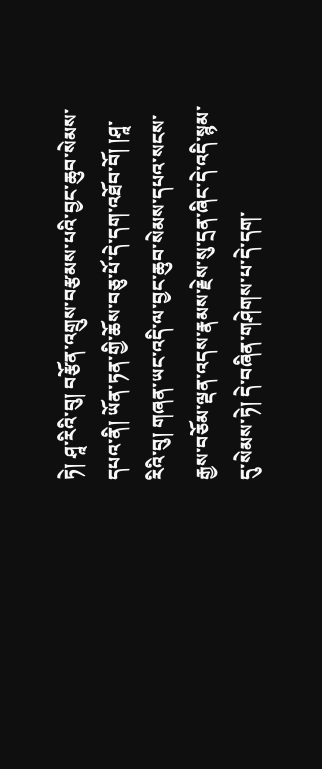ཏེ། ཤཱ་རིའི་བུ། བརྩོན་འགྲུས་བརྩམས་པའི་བྱང་ཆུབ་སེམས་དཔའ་ནི། ཡོན་ཏན་གྱི་ཆོས་བཅུ་པོ་དེ་དག་འཐོབ་བོ། །ཤཱ་རིའི་བུ། གཞན་ཡང་འདི་ལ་བྱང་ཆུབ་སེམས་དཔའ་སངས་རྒྱས་བཅོམ་ལྡན་འདས་རྣམས་རྗེས་སུ་དྲན་ཞིང་དེ་འདི་སྙམ་དུ་སེམས་ཏེ། དེ་བཞིན་གཤེགས་པ་དེ་དག་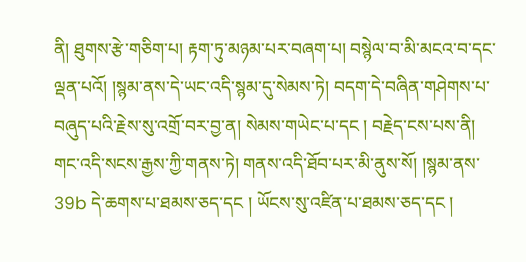ནི། ཐུགས་རྩེ་གཅིག་པ། རྟག་ཏུ་མཉམ་པར་བཞག་པ། བསྙེལ་བ་མི་མངའ་བ་དང་ལྡན་པའོ། །སྙམ་ནས་དེ་ཡང་འདི་སྙམ་དུ་སེམས་ཏེ། བདག་དེ་བཞིན་གཤེགས་པ་བཞུད་པའི་རྗེས་སུ་འགྲོ་བར་བྱ་ན། སེམས་གཡེང་པ་དང ། བརྗེད་ངས་པས་ནི། གང་འདི་སངས་རྒྱས་ཀྱི་གནས་ཏེ། གནས་འདི་ཐོབ་པར་མི་ནུས་སོ། །སྙམ་ནས་ 39b དེ་ཆགས་པ་ཐམས་ཅད་དང ། ཡོངས་སུ་འཛིན་པ་ཐམས་ཅད་དང །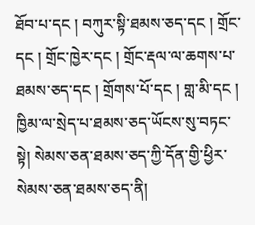ཐོབ་པ་དང ། བཀུར་སྟི་ཐམས་ཅད་དང ། གྲོང་དང ། གྲོང་ཁྱེར་དང ། གྲོང་རྡལ་ལ་ཆགས་པ་ཐམས་ཅད་དང ། གྲོགས་པོ་དང ། གླ་མི་དང ། ཁྱིམ་ལ་སྲེད་པ་ཐམས་ཅད་ཡོངས་སུ་བཏང་སྟེ། སེམས་ཅན་ཐམས་ཅད་ཀྱི་དོན་གྱི་ཕྱིར་སེམས་ཅན་ཐམས་ཅད་ནི།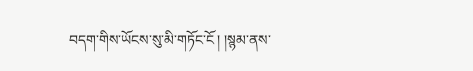བདག་གིས་ཡོངས་སུ་མི་གཏོང་ངོ ། །སྙམ་ནས་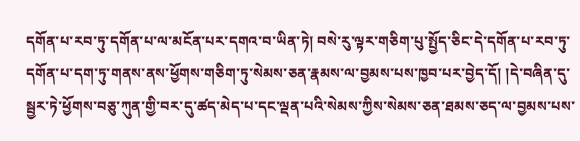དགོན་པ་རབ་ཏུ་དགོན་པ་ལ་མངོན་པར་དགའ་བ་ཡིན་ཏེ། བསེ་རུ་ལྟར་གཅིག་པུ་སྤྱོད་ཅིང་དེ་དགོན་པ་རབ་ཏུ་དགོན་པ་དག་ཏུ་གནས་ནས་ཕྱོགས་གཅིག་ཏུ་སེམས་ཅན་རྣམས་ལ་བྱམས་པས་ཁྱབ་པར་བྱེད་དོ། །དེ་བཞིན་དུ་སྦྱར་ཏེ་ཕྱོགས་བཅུ་ཀུན་གྱི་བར་དུ་ཚད་མེད་པ་དང་ལྡན་པའི་སེམས་ཀྱིས་སེམས་ཅན་ཐམས་ཅད་ལ་བྱམས་པས་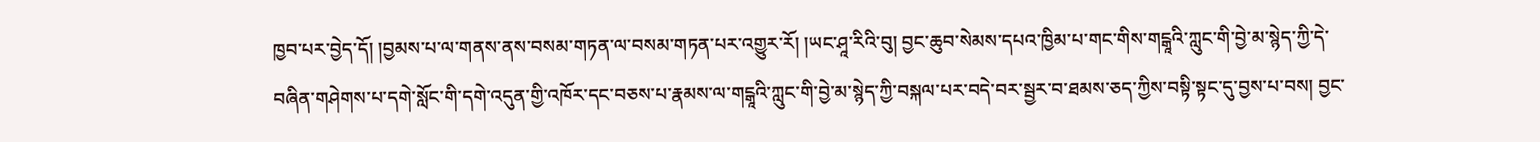ཁྱབ་པར་བྱེད་དོ། །བྱམས་པ་ལ་གནས་ནས་བསམ་གཏན་ལ་བསམ་གཏན་པར་འགྱུར་རོ། །ཡང་ཤཱ་རིའི་བུ། བྱང་ཆུབ་སེམས་དཔའ་ཁྱིམ་པ་གང་གིས་གངྒཱའི་ཀླུང་གི་བྱེ་མ་སྙེད་ཀྱི་དེ་བཞིན་གཤེགས་པ་དགེ་སློང་གི་དགེ་འདུན་གྱི་འཁོར་དང་བཅས་པ་རྣམས་ལ་གངྒཱའི་ཀླུང་གི་བྱེ་མ་སྙེད་ཀྱི་བསྐལ་པར་བདེ་བར་སྦྱར་བ་ཐམས་ཅད་ཀྱིས་བསྟི་སྟང་དུ་བྱས་པ་བས། བྱང་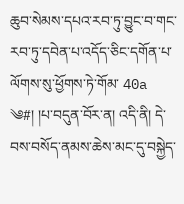ཆུབ་སེམས་དཔའ་རབ་ཏུ་བྱུང་བ་གང་རབ་ཏུ་དབེན་པ་འདོད་ཅིང་དགོན་པ་ལོགས་སུ་ཕྱོགས་ཏེ་གོམ་ 40a ༄#། །པ་བདུན་བོར་ན། འདི་ནི། དེ་བས་བསོད་ནམས་ཆེས་མང་དུ་བསྐྱེད་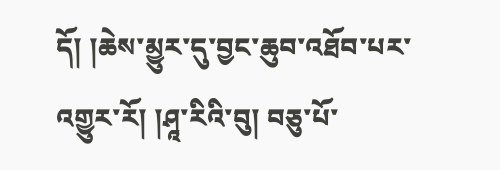དོ། །ཆེས་མྱུར་དུ་བྱང་ཆུབ་འཐོབ་པར་འགྱུར་རོ། །ཤཱ་རིའི་བུ། བཅུ་པོ་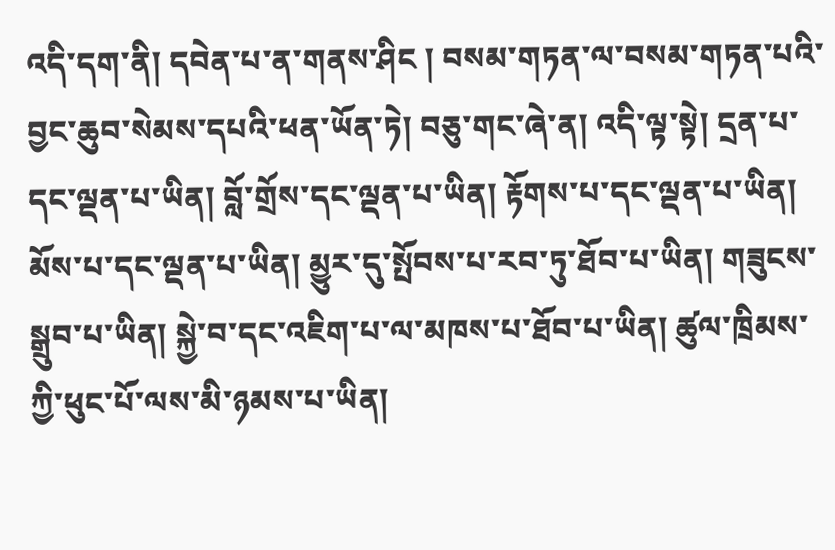འདི་དག་ནི། དབེན་པ་ན་གནས་ཤིང ། བསམ་གཏན་ལ་བསམ་གཏན་པའི་བྱང་ཆུབ་སེམས་དཔའི་ཕན་ཡོན་ཏེ། བཅུ་གང་ཞེ་ན། འདི་ལྟ་སྟེ། དྲན་པ་དང་ལྡན་པ་ཡིན། བློ་གྲོས་དང་ལྡན་པ་ཡིན། རྟོགས་པ་དང་ལྡན་པ་ཡིན། མོས་པ་དང་ལྡན་པ་ཡིན། མྱུར་དུ་སྤོབས་པ་རབ་ཏུ་ཐོབ་པ་ཡིན། གཟུངས་སྒྲུབ་པ་ཡིན། སྐྱེ་བ་དང་འཇིག་པ་ལ་མཁས་པ་ཐོབ་པ་ཡིན། ཚུལ་ཁྲིམས་ཀྱི་ཕུང་པོ་ལས་མི་ཉམས་པ་ཡིན།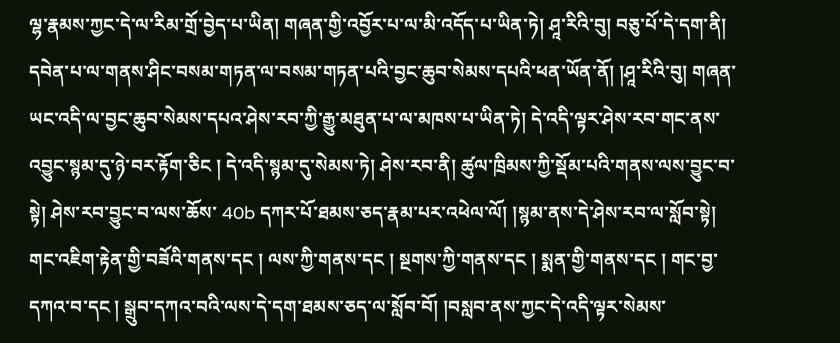ལྷ་རྣམས་ཀྱང་དེ་ལ་རིམ་གྲོ་བྱེད་པ་ཡིན། གཞན་གྱི་འབྱོར་པ་ལ་མི་འདོད་པ་ཡིན་ཏེ། ཤཱ་རིའི་བུ། བཅུ་པོ་དེ་དག་ནི། དབེན་པ་ལ་གནས་ཤིང་བསམ་གཏན་ལ་བསམ་གཏན་པའི་བྱང་ཆུབ་སེམས་དཔའི་ཕན་ཡོན་ནོ། །ཤཱ་རིའི་བུ། གཞན་ཡང་འདི་ལ་བྱང་ཆུབ་སེམས་དཔའ་ཤེས་རབ་ཀྱི་རྒྱུ་མཐུན་པ་ལ་མཁས་པ་ཡིན་ཏེ། དེ་འདི་ལྟར་ཤེས་རབ་གང་ནས་འབྱུང་སྙམ་དུ་ཉེ་བར་རྟོག་ཅིང ། དེ་འདི་སྙམ་དུ་སེམས་ཏེ། ཤེས་རབ་ནི། ཚུལ་ཁྲིམས་ཀྱི་སྡོམ་པའི་གནས་ལས་བྱུང་བ་སྟེ། ཤེས་རབ་བྱུང་བ་ལས་ཆོས་ 40b དཀར་པོ་ཐམས་ཅད་རྣམ་པར་འཕེལ་ལོ། །སྙམ་ནས་དེ་ཤེས་རབ་ལ་སློབ་སྟེ། གང་འཇིག་རྟེན་གྱི་བཟོའི་གནས་དང ། ལས་ཀྱི་གནས་དང ། སྔགས་ཀྱི་གནས་དང ། སྨན་གྱི་གནས་དང ། གང་བྱ་དཀའ་བ་དང ། སྒྲུབ་དཀའ་བའི་ལས་དེ་དག་ཐམས་ཅད་ལ་སློབ་བོ། །བསླབ་ནས་ཀྱང་དེ་འདི་ལྟར་སེམས་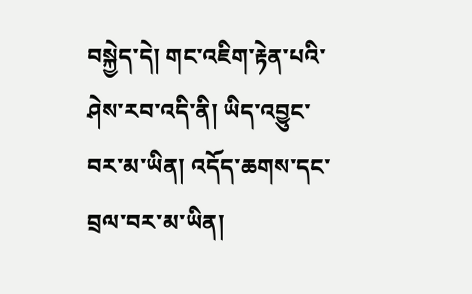བསྐྱེད་དེ། གང་འཇིག་རྟེན་པའི་ཤེས་རབ་འདི་ནི། ཡིད་འབྱུང་བར་མ་ཡིན། འདོད་ཆགས་དང་བྲལ་བར་མ་ཡིན།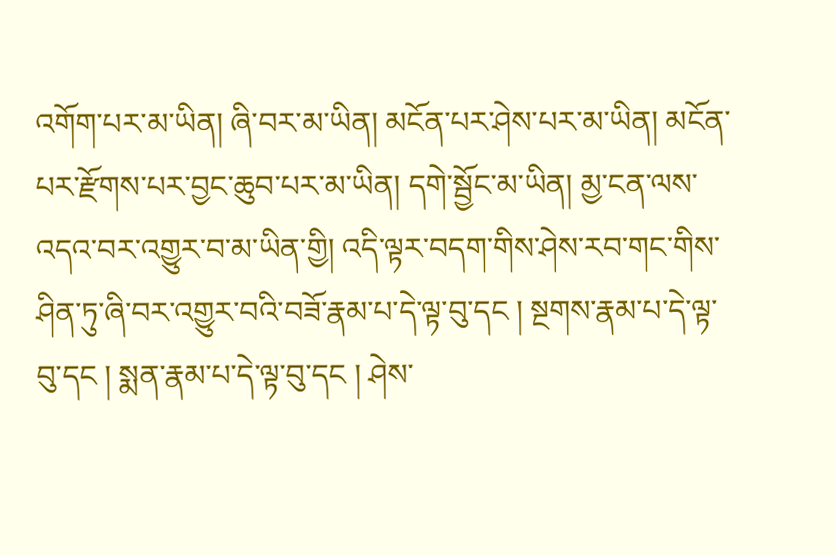འགོག་པར་མ་ཡིན། ཞི་བར་མ་ཡིན། མངོན་པར་ཤེས་པར་མ་ཡིན། མངོན་པར་རྫོགས་པར་བྱང་ཆུབ་པར་མ་ཡིན། དགེ་སྦྱོང་མ་ཡིན། མྱ་ངན་ལས་འདའ་བར་འགྱུར་བ་མ་ཡིན་གྱི། འདི་ལྟར་བདག་གིས་ཤེས་རབ་གང་གིས་ཤིན་ཏུ་ཞི་བར་འགྱུར་བའི་བཟོ་རྣམ་པ་དེ་ལྟ་བུ་དང ། སྔགས་རྣམ་པ་དེ་ལྟ་བུ་དང ། སྨན་རྣམ་པ་དེ་ལྟ་བུ་དང ། ཤེས་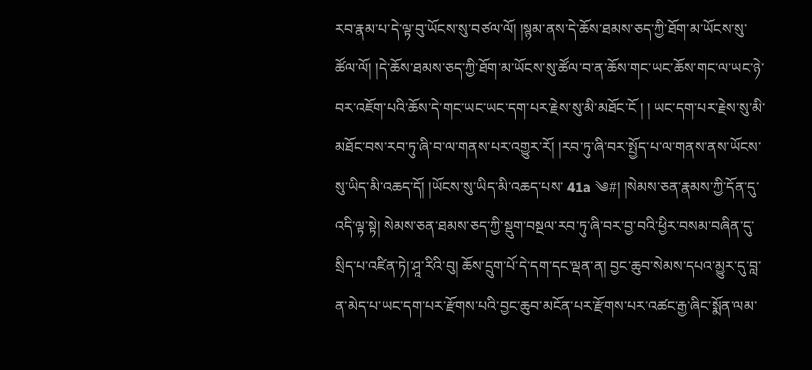རབ་རྣམ་པ་དེ་ལྟ་བུ་ཡོངས་སུ་བཙལ་ལོ། །སྙམ་ནས་དེ་ཆོས་ཐམས་ཅད་ཀྱི་ཐོག་མ་ཡོངས་སུ་ཚོལ་ལོ། །དེ་ཆོས་ཐམས་ཅད་ཀྱི་ཐོག་མ་ཡོངས་སུ་ཚོལ་བ་ན་ཆོས་གང་ཡང་ཆོས་གང་ལ་ཡང་ཉེ་བར་འཇོག་པའི་ཆོས་དེ་གང་ཡང་ཡང་དག་པར་རྗེས་སུ་མི་མཐོང་ངོ ། ། ཡང་དག་པར་རྗེས་སུ་མི་མཐོང་བས་རབ་ཏུ་ཞི་བ་ལ་གནས་པར་འགྱུར་རོ། །རབ་ཏུ་ཞི་བར་སྤྱོད་པ་ལ་གནས་ནས་ཡོངས་སུ་ཡིད་མི་འཆད་དོ། །ཡོངས་སུ་ཡིད་མི་འཆད་པས་ 41a ༄#། །སེམས་ཅན་རྣམས་ཀྱི་དོན་དུ་འདི་ལྟ་སྟེ། སེམས་ཅན་ཐམས་ཅད་ཀྱི་སྡུག་བསྔལ་རབ་ཏུ་ཞི་བར་བྱ་བའི་ཕྱིར་བསམ་བཞིན་དུ་སྲིད་པ་འཛིན་ཏེ།་ཤཱ་རིའི་བུ། ཆོས་དྲུག་པོ་དེ་དག་དང་ལྡན་ན། བྱང་ཆུབ་སེམས་དཔའ་མྱུར་དུ་བླ་ན་མེད་པ་ཡང་དག་པར་རྫོགས་པའི་བྱང་ཆུབ་མངོན་པར་རྫོགས་པར་འཚང་རྒྱ་ཞིང་སྨོན་ལམ་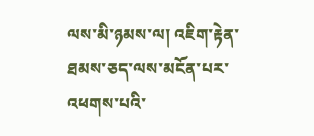ལས་མི་ཉམས་ལ། འཇིག་རྟེན་ཐམས་ཅད་ལས་མངོན་པར་འཕགས་པའི་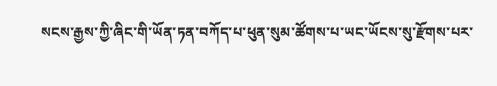སངས་རྒྱས་ཀྱི་ཞིང་གི་ཡོན་ཏན་བཀོད་པ་ཕུན་སུམ་ཚོགས་པ་ཡང་ཡོངས་སུ་རྫོགས་པར་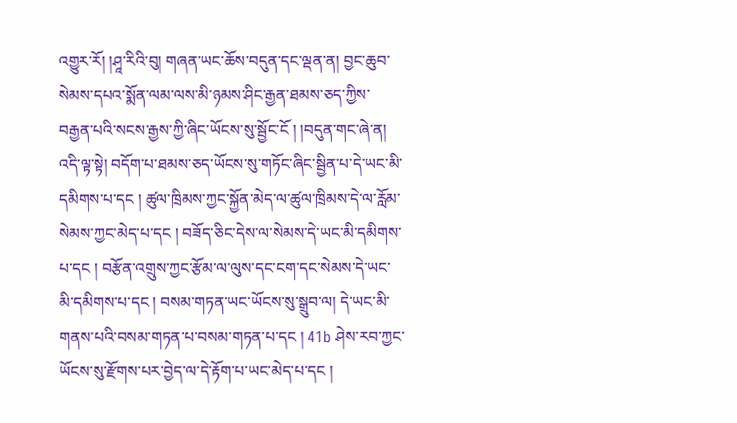འགྱུར་རོ། །ཤཱ་རིའི་བུ། གཞན་ཡང་ཆོས་བདུན་དང་ལྡན་ན། བྱང་ཆུབ་སེམས་དཔའ་སྨོན་ལམ་ལས་མི་ཉམས་ཤིང་རྒྱན་ཐམས་ཅད་ཀྱིས་བརྒྱན་པའི་སངས་རྒྱས་ཀྱི་ཞིང་ཡོངས་སུ་སྦྱོང་ངོ ། །བདུན་གང་ཞེ་ན། འདི་ལྟ་སྟེ། བདོག་པ་ཐམས་ཅད་ཡོངས་སུ་གཏོང་ཞིང་སྦྱིན་པ་དེ་ཡང་མི་དམིགས་པ་དང ། ཚུལ་ཁྲིམས་ཀྱང་སྐྱོན་མེད་ལ་ཚུལ་ཁྲིམས་དེ་ལ་རློམ་སེམས་ཀྱང་མེད་པ་དང ། བཟོད་ཅིང་དེས་ལ་སེམས་དེ་ཡང་མི་དམིགས་པ་དང ། བརྩོན་འགྲུས་ཀྱང་རྩོམ་ལ་ལུས་དང་ངག་དང་སེམས་དེ་ཡང་མི་དམིགས་པ་དང ། བསམ་གཏན་ཡང་ཡོངས་སུ་སྒྲུབ་ལ། དེ་ཡང་མི་གནས་པའི་བསམ་གཏན་པ་བསམ་གཏན་པ་དང ། 41b ཤེས་རབ་ཀྱང་ཡོངས་སུ་རྫོགས་པར་བྱེད་ལ་དེ་རྟོག་པ་ཡང་མེད་པ་དང །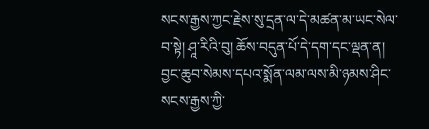སངས་རྒྱས་ཀྱང་རྗེས་སུ་དྲན་ལ་དེ་མཚན་མ་ཡང་སེལ་བ་སྟེ། ཤཱ་རིའི་བུ། ཆོས་བདུན་པོ་དེ་དག་དང་ལྡན་ན། བྱང་ཆུབ་སེམས་དཔའ་སྨོན་ལམ་ལས་མི་ཉམས་ཤིང་སངས་རྒྱས་ཀྱི་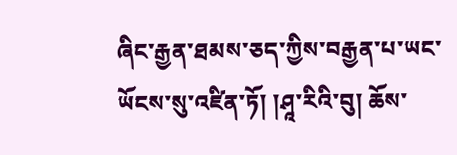ཞིང་རྒྱན་ཐམས་ཅད་ཀྱིས་བརྒྱན་པ་ཡང་ཡོངས་སུ་འཛིན་ཏོ། །ཤཱ་རིའི་བུ། ཆོས་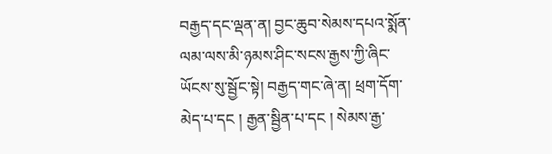བརྒྱད་དང་ལྡན་ན། བྱང་ཆུབ་སེམས་དཔའ་སྨོན་ལམ་ལས་མི་ཉམས་ཤིང་སངས་རྒྱས་ཀྱི་ཞིང་ཡོངས་སུ་སྦྱོང་སྟེ། བརྒྱད་གང་ཞེ་ན། ཕྲག་དོག་མེད་པ་དང ། རྒྱན་སྦྱིན་པ་དང ། སེམས་རྒྱ་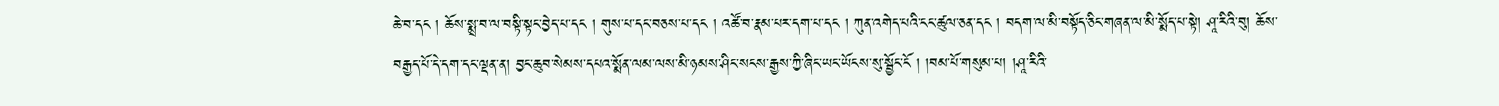ཆེ་བ་དང ། ཆོས་སྨྲ་བ་ལ་བསྟི་སྟང་བྱེད་པ་དང ། གུས་པ་དང་བཅས་པ་དང ། འཚོ་བ་རྣམ་པར་དག་པ་དང ། ཀུན་འགེད་པའི་ངང་ཚུལ་ཅན་དང ། བདག་ལ་མི་བསྟོད་ཅིང་གཞན་ལ་མི་སྨོད་པ་སྟེ། ཤཱ་རིའི་བུ། ཆོས་བརྒྱད་པོ་དེ་དག་དང་ལྡན་ན། བྱང་ཆུབ་སེམས་དཔའ་སྨོན་ལམ་ལས་མི་ཉམས་ཤིང་སངས་རྒྱས་ཀྱི་ཞིང་ཡང་ཡོངས་སུ་སྦྱོང་ངོ ། །བམ་པོ་གསུམ་པ། །ཤཱ་རིའི་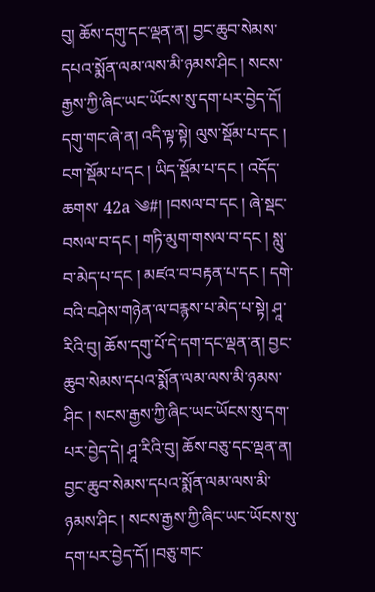བུ། ཆོས་དགུ་དང་ལྡན་ན། བྱང་ཆུབ་སེམས་དཔའ་སྨོན་ལམ་ལས་མི་ཉམས་ཤིང ། སངས་རྒྱས་ཀྱི་ཞིང་ཡང་ཡོངས་སུ་དག་པར་བྱེད་དོ། དགུ་གང་ཞེ་ན། འདི་ལྟ་སྟེ། ལུས་སྡོམ་པ་དང ། ངག་སྡོམ་པ་དང ། ཡིད་སྡོམ་པ་དང ། འདོད་ཆགས་ 42a ༄#། །བསལ་བ་དང ། ཞེ་སྡང་བསལ་བ་དང ། གཏི་མུག་གསལ་བ་དང ། སླུ་བ་མེད་པ་དང ། མཛའ་བ་བརྟན་པ་དང ། དགེ་བའི་བཤེས་གཉེན་ལ་བརྙས་པ་མེད་པ་སྟེ། ཤཱ་རིའི་བུ། ཆོས་དགུ་པོ་དེ་དག་དང་ལྡན་ན། བྱང་ཆུབ་སེམས་དཔའ་སྨོན་ལམ་ལས་མི་ཉམས་ཤིང ། སངས་རྒྱས་ཀྱི་ཞིང་ཡང་ཡོངས་སུ་དག་པར་བྱེད་དེ། ཤཱ་རིའི་བུ། ཆོས་བཅུ་དང་ལྡན་ན། བྱང་ཆུབ་སེམས་དཔའ་སྨོན་ལམ་ལས་མི་ཉམས་ཤིང ། སངས་རྒྱས་ཀྱི་ཞིང་ཡང་ཡོངས་སུ་དག་པར་བྱེད་དོ། །བཅུ་གང་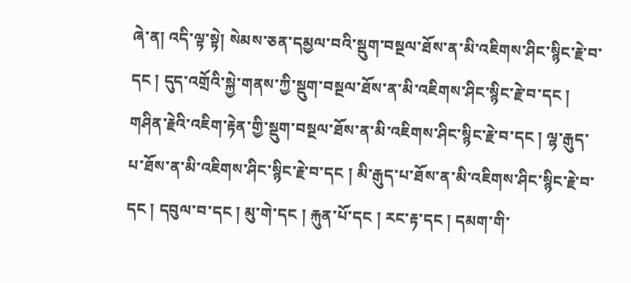ཞེ་ན། འདི་ལྟ་སྟེ། སེམས་ཅན་དམྱལ་བའི་སྡུག་བསྔལ་ཐོས་ན་མི་འཇིགས་ཤིང་སྙིང་རྗེ་བ་དང ། དུད་འགྲོའི་སྐྱེ་གནས་ཀྱི་སྡུག་བསྔལ་ཐོས་ན་མི་འཇིགས་ཤིང་སྙིང་རྗེ་བ་དང ། གཤིན་རྗེའི་འཇིག་རྟེན་གྱི་སྡུག་བསྔལ་ཐོས་ན་མི་འཇིགས་ཤིང་སྙིང་རྗེ་བ་དང ། ལྷ་རྒུད་པ་ཐོས་ན་མི་འཇིགས་ཤིང་སྙིང་རྗེ་བ་དང ། མི་རྒུད་པ་ཐོས་ན་མི་འཇིགས་ཤིང་སྙིང་རྗེ་བ་དང ། དབུལ་བ་དང ། མུ་གེ་དང ། རྐུན་པོ་དང ། རང་རྟ་དང ། དམག་གི་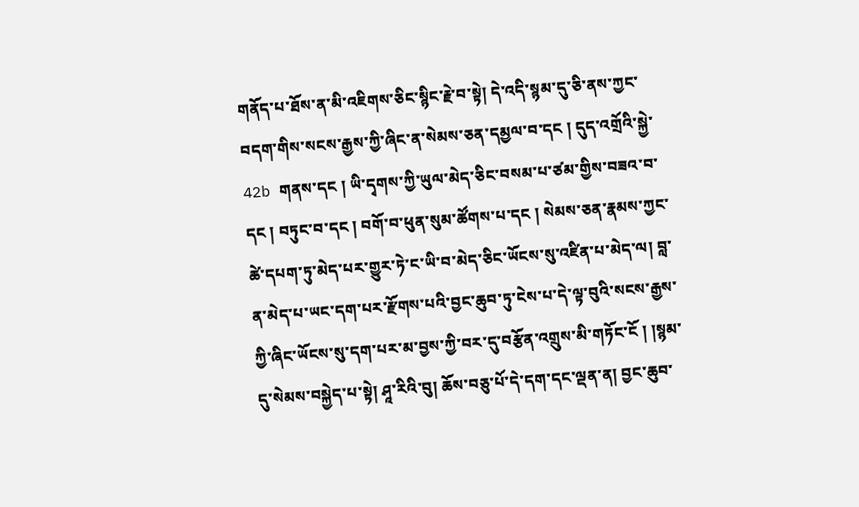གནོད་པ་ཐོས་ན་མི་འཇིགས་ཅིང་སྙིང་རྗེ་བ་སྟེ། དེ་འདི་སྙམ་དུ་ཅི་ནས་ཀྱང་བདག་གིས་སངས་རྒྱས་ཀྱི་ཞིང་ན་སེམས་ཅན་དམྱལ་བ་དང ། དུད་འགྲོའི་སྐྱེ་ 42b གནས་དང ། ཡི་དྭགས་ཀྱི་ཡུལ་མེད་ཅིང་བསམ་པ་ཙམ་གྱིས་བཟའ་བ་དང ། བཏུང་བ་དང ། བགོ་བ་ཕུན་སུམ་ཚོགས་པ་དང ། སེམས་ཅན་རྣམས་ཀྱང་ཚེ་དཔག་ཏུ་མེད་པར་གྱུར་ཏེ་ང་ཡི་བ་མེད་ཅིང་ཡོངས་སུ་འཛིན་པ་མེད་ལ། བླ་ན་མེད་པ་ཡང་དག་པར་རྫོགས་པའི་བྱང་ཆུབ་ཏུ་ངེས་པ་དེ་ལྟ་བུའི་སངས་རྒྱས་ཀྱི་ཞིང་ཡོངས་སུ་དག་པར་མ་བྱས་ཀྱི་བར་དུ་བརྩོན་འགྲུས་མི་གཏོང་ངོ ། །སྙམ་དུ་སེམས་བསྐྱེད་པ་སྟེ། ཤཱ་རིའི་བུ། ཆོས་བཅུ་པོ་དེ་དག་དང་ལྡན་ན། བྱང་ཆུབ་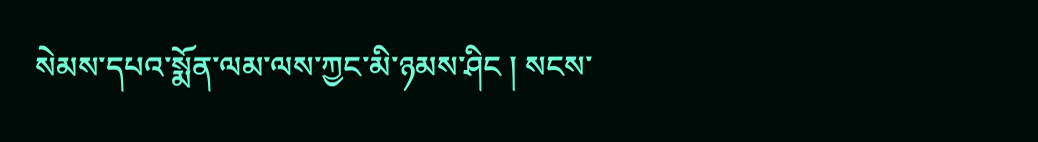སེམས་དཔའ་སྨོན་ལམ་ལས་ཀྱང་མི་ཉམས་ཤིང ། སངས་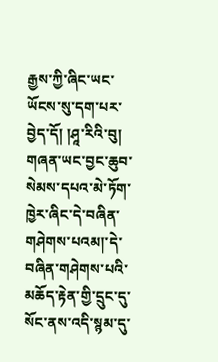རྒྱས་ཀྱི་ཞིང་ཡང་ཡོངས་སུ་དག་པར་བྱེད་དོ། །ཤཱ་རིའི་བུ། གཞན་ཡང་བྱང་ཆུབ་སེམས་དཔའ་མེ་ཏོག་ཁྱེར་ཞིང་དེ་བཞིན་གཤེགས་པའམ།་དེ་བཞིན་གཤེགས་པའི་མཆོད་རྟེན་གྱི་དྲུང་དུ་སོང་ནས་འདི་སྙམ་དུ་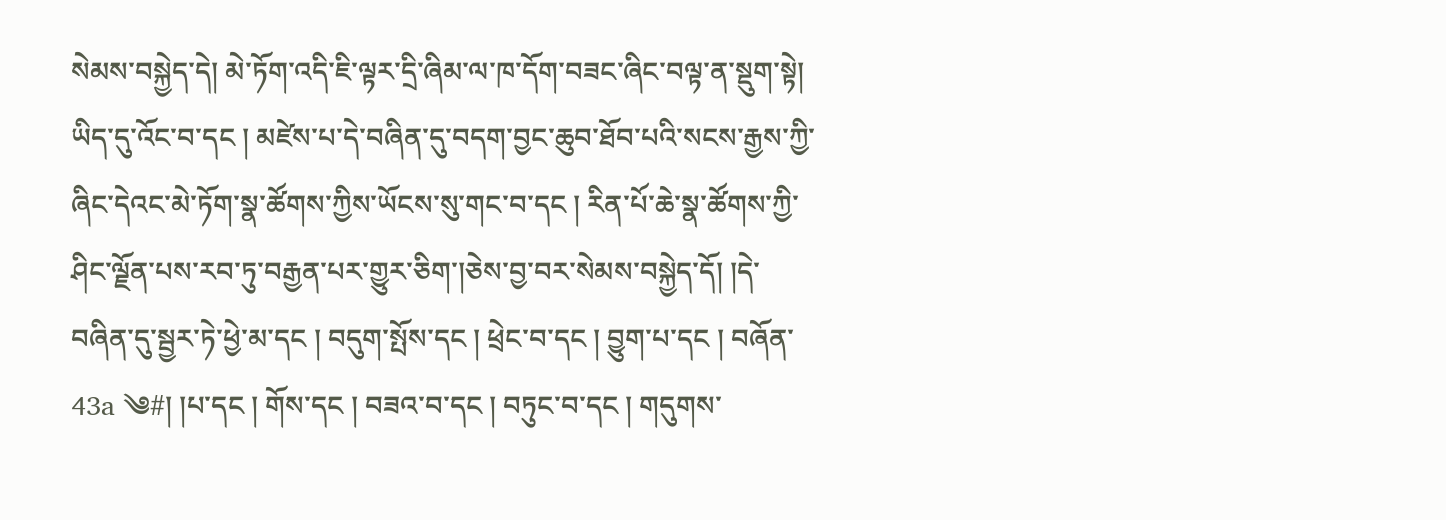སེམས་བསྐྱེད་དེ། མེ་ཏོག་འདི་ཇི་ལྟར་དྲི་ཞིམ་ལ་ཁ་དོག་བཟང་ཞིང་བལྟ་ན་སྡུག་སྟེ། ཡིད་དུ་འོང་བ་དང ། མཛེས་པ་དེ་བཞིན་དུ་བདག་བྱང་ཆུབ་ཐོབ་པའི་སངས་རྒྱས་ཀྱི་ཞིང་དེའང་མེ་ཏོག་སྣ་ཚོགས་ཀྱིས་ཡོངས་སུ་གང་བ་དང ། རིན་པོ་ཆེ་སྣ་ཚོགས་ཀྱི་ཤིང་ལྗོན་པས་རབ་ཏུ་བརྒྱན་པར་གྱུར་ཅིག་།ཅེས་བྱ་བར་སེམས་བསྐྱེད་དོ། །དེ་བཞིན་དུ་སྦྱར་ཏེ་ཕྱེ་མ་དང ། བདུག་སྤོས་དང ། ཕྲེང་བ་དང ། བྱུག་པ་དང ། བཞོན་ 43a ༄#། །པ་དང ། གོས་དང ། བཟའ་བ་དང ། བཏུང་བ་དང ། གདུགས་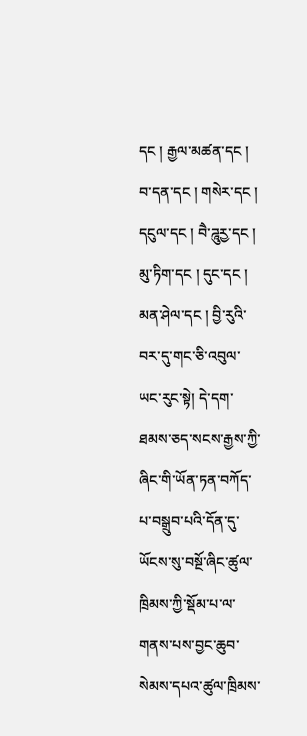དང ། རྒྱལ་མཚན་དང ། བ་དན་དང ། གསེར་དང ། དངུལ་དང ། བཻ་ཌཱུརྱ་དང ། མུ་ཏིག་དང ། དུང་དང ། མན་ཤེལ་དང ། བྱི་རུའི་བར་དུ་གང་ཅི་འབུལ་ཡང་རུང་སྟེ། དེ་དག་ཐམས་ཅད་སངས་རྒྱས་ཀྱི་ཞིང་གི་ཡོན་ཏན་བཀོད་པ་བསྒྲུབ་པའི་དོན་དུ་ཡོངས་སུ་བསྔོ་ཞིང་ཚུལ་ཁྲིམས་ཀྱི་སྡོམ་པ་ལ་གནས་པས་བྱང་ཆུབ་སེམས་དཔའ་ཚུལ་ཁྲིམས་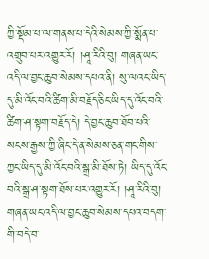ཀྱི་སྡོམ་པ་ལ་གནས་པ་དེའི་སེམས་ཀྱི་སྨོན་པ་འགྲུབ་པར་འགྱུར་རོ། །ཤཱ་རིའི་བུ། གཞན་ཡང་འདི་ལ་བྱང་ཆུབ་སེམས་དཔའ་ནི། སུ་ལའང་ཡིད་དུ་མི་འོང་བའི་ཚིག་མི་བརྗོད་ཅིང་ཡིད་དུ་འོང་བའི་ཚིག་ཤ་སྟག་བརྗོད་དེ། དེ་བྱང་ཆུབ་ཐོབ་པའི་སངས་རྒྱས་ཀྱི་ཞིང་དེ་ན་སེམས་ཅན་གང་གིས་ཀྱང་ཡིད་དུ་མི་འོང་བའི་སྒྲ་མི་ཐོས་ཏེ། ཡིད་དུ་འོང་བའི་སྒྲ་ཤ་སྟག་ཐོས་པར་འགྱུར་རོ། །ཤཱ་རིའི་བུ། གཞན་ཡང་འདི་ལ་བྱང་ཆུབ་སེམས་དཔའ་བདག་གི་བདེ་བ་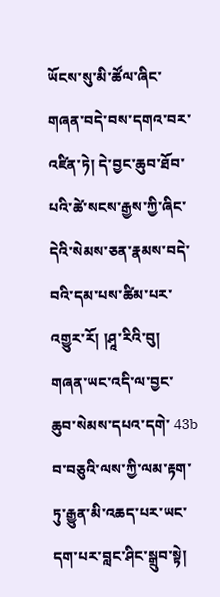ཡོངས་སུ་མི་ཚོལ་ཞིང་གཞན་བདེ་བས་དགའ་བར་འཛིན་ཏེ། དེ་བྱང་ཆུབ་ཐོབ་པའི་ཚེ་སངས་རྒྱས་ཀྱི་ཞིང་དེའི་སེམས་ཅན་རྣམས་བདེ་བའི་དམ་པས་ཚིམ་པར་འགྱུར་རོ། །ཤཱ་རིའི་བུ། གཞན་ཡང་འདི་ལ་བྱང་ཆུབ་སེམས་དཔའ་དགེ་ 43b བ་བཅུའི་ལས་ཀྱི་ལམ་རྟག་ཏུ་རྒྱུན་མི་འཆད་པར་ཡང་དག་པར་བླང་ཤིང་སྒྲུབ་སྟེ།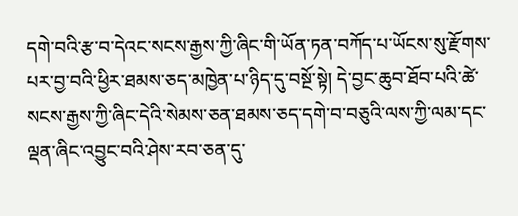དགེ་བའི་རྩ་བ་དེའང་སངས་རྒྱས་ཀྱི་ཞིང་གི་ཡོན་ཏན་བཀོད་པ་ཡོངས་སུ་རྫོགས་པར་བྱ་བའི་ཕྱིར་ཐམས་ཅད་མཁྱེན་པ་ཉིད་དུ་བསྔོ་སྟེ། དེ་བྱང་ཆུབ་ཐོབ་པའི་ཚེ་སངས་རྒྱས་ཀྱི་ཞིང་དེའི་སེམས་ཅན་ཐམས་ཅད་དགེ་བ་བཅུའི་ལས་ཀྱི་ལམ་དང་ལྡན་ཞིང་འབྱུང་བའི་ཤེས་རབ་ཅན་དུ་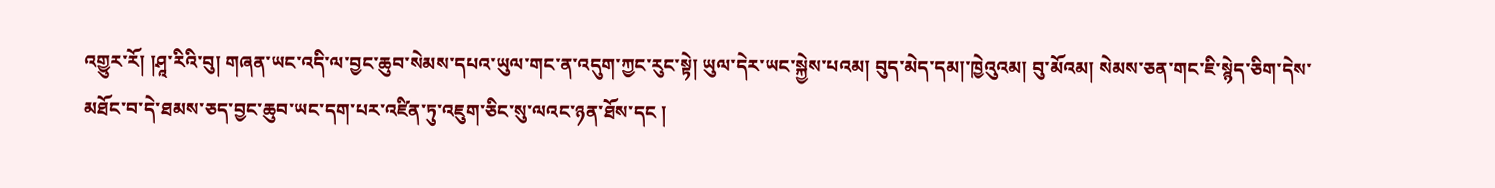འགྱུར་རོ། །ཤཱ་རིའི་བུ། གཞན་ཡང་འདི་ལ་བྱང་ཆུབ་སེམས་དཔའ་ཡུལ་གང་ན་འདུག་ཀྱང་རུང་སྟེ། ཡུལ་དེར་ཡང་སྐྱེས་པའམ། བུད་མེད་དམ།་ཁྱེའུའམ། བུ་མོའམ། སེམས་ཅན་གང་ཇི་སྙེད་ཅིག་དེས་མཐོང་བ་དེ་ཐམས་ཅད་བྱང་ཆུབ་ཡང་དག་པར་འཛིན་ཏུ་འཇུག་ཅིང་སུ་ལའང་ཉན་ཐོས་དང །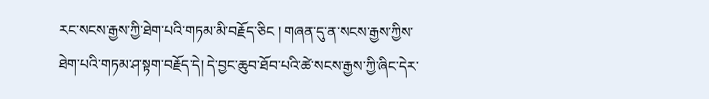རང་སངས་རྒྱས་ཀྱི་ཐེག་པའི་གཏམ་མི་བརྗོད་ཅིང ། གཞན་དུ་ན་སངས་རྒྱས་ཀྱིས་ཐེག་པའི་གཏམ་ཤ་སྟག་བརྗོད་དེ། དེ་བྱང་ཆུབ་ཐོབ་པའི་ཚེ་སངས་རྒྱས་ཀྱི་ཞིང་དེར་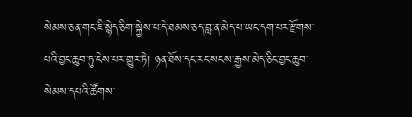སེམས་ཅན་གང་ཇི་སྙེད་ཅིག་སྐྱེས་པ་དེ་ཐམས་ཅད་བླ་ན་མེད་པ་ཡང་དག་པར་རྫོགས་པའི་བྱང་ཆུབ་ཏུ་ངེས་པར་གྱུར་ཏེ། ཉན་ཐོས་དང་རང་སངས་རྒྱས་མེད་ཅིང་བྱང་ཆུབ་སེམས་དཔའི་ཚོགས་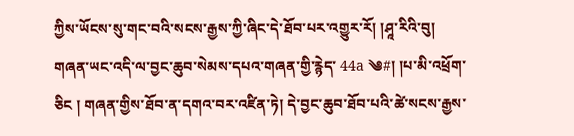ཀྱིས་ཡོངས་སུ་གང་བའི་སངས་རྒྱས་ཀྱི་ཞིང་དེ་ཐོབ་པར་འགྱུར་རོ། །ཤཱ་རིའི་བུ། གཞན་ཡང་འདི་ལ་བྱང་ཆུབ་སེམས་དཔའ་གཞན་གྱི་རྙེད་ 44a ༄#། །པ་མི་འཕྲོག་ཅིང ། གཞན་གྱིས་ཐོབ་ན་དགའ་བར་འཛིན་ཏེ། དེ་བྱང་ཆུབ་ཐོབ་པའི་ཚེ་སངས་རྒྱས་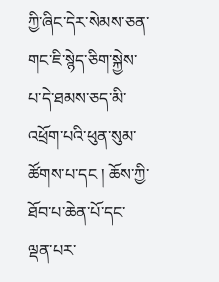ཀྱི་ཞིང་དེར་སེམས་ཅན་གང་ཇི་སྙེད་ཅིག་སྐྱེས་པ་དེ་ཐམས་ཅད་མི་འཕྲོག་པའི་ཕུན་སུམ་ཚོགས་པ་དང ། ཆོས་ཀྱི་ཐོབ་པ་ཆེན་པོ་དང་ལྡན་པར་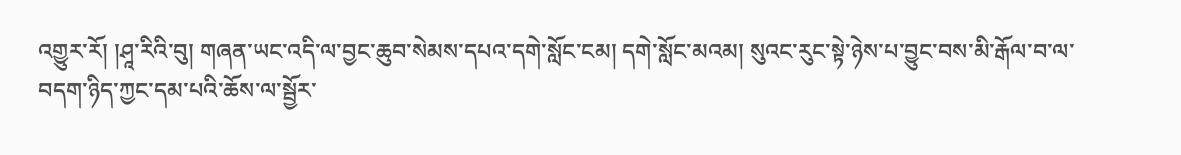འགྱུར་རོ། །ཤཱ་རིའི་བུ། གཞན་ཡང་འདི་ལ་བྱང་ཆུབ་སེམས་དཔའ་དགེ་སློང་ངམ། དགེ་སློང་མའམ། སུའང་རུང་སྟེ་ཉེས་པ་བྱུང་བས་མི་རྒོལ་བ་ལ་བདག་ཉིད་ཀྱང་དམ་པའི་ཆོས་ལ་སྦྱོར་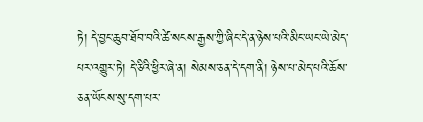ཏེ། དེ་བྱང་ཆུབ་ཐོབ་བའི་ཚེ་སངས་རྒྱས་ཀྱི་ཞིང་དེ་ན་ཉེས་པའི་མིང་ཡང་ཡེ་མེད་པར་འགྱུར་ཏེ། དེ་ཅིའི་ཕྱིར་ཞེ་ན། སེམས་ཅན་དེ་དག་ནི། ཉེས་པ་མེད་པའི་ཆོས་ཅན་ཡོངས་སུ་དག་པར་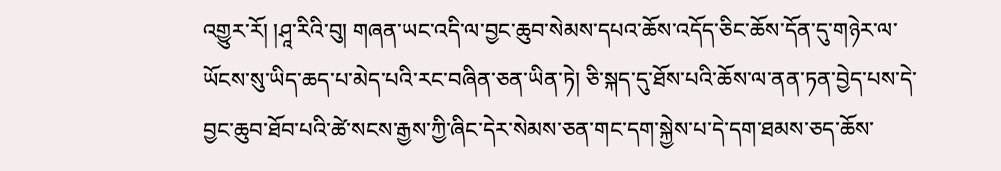འགྱུར་རོ། །ཤཱ་རིའི་བུ། གཞན་ཡང་འདི་ལ་བྱང་ཆུབ་སེམས་དཔའ་ཆོས་འདོད་ཅིང་ཆོས་དོན་དུ་གཉེར་ལ་ཡོངས་སུ་ཡིད་ཆད་པ་མེད་པའི་རང་བཞིན་ཅན་ཡིན་ཏེ། ཅི་སྐད་དུ་ཐོས་པའི་ཆོས་ལ་ནན་ཏན་བྱེད་པས་དེ་བྱང་ཆུབ་ཐོབ་པའི་ཚེ་སངས་རྒྱས་ཀྱི་ཞིང་དེར་སེམས་ཅན་གང་དག་སྐྱེས་པ་དེ་དག་ཐམས་ཅད་ཆོས་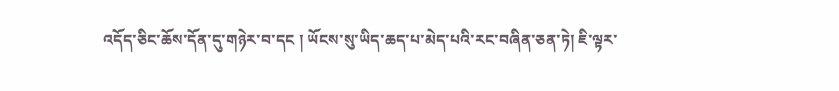འདོད་ཅིང་ཆོས་དོན་དུ་གཉེར་བ་དང ། ཡོངས་སུ་ཡིད་ཆད་པ་མེད་པའི་རང་བཞིན་ཅན་ཏེ། ཇི་ལྟར་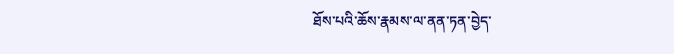ཐོས་པའི་ཆོས་རྣམས་ལ་ནན་ཏན་བྱེད་